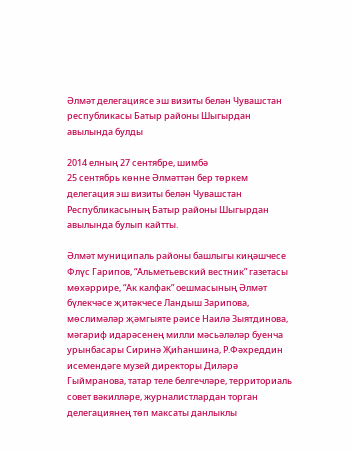Әлмәт делегациясе эш визиты белән Чувашстан республикасы Батыр районы Шыгырдан авылында булды

2014 елның 27 сентябре, шимбә
25 сентябрь көнне Әлмәттән бер төркем делегация эш визиты белән Чувашстан Республикасының Батыр районы Шыгырдан авылында булып кайтты.

Әлмәт муниципаль районы башлыгы киңәшчесе Флүс Гарипов, “Альметьевский вестник” газетасы мөхәррире, “Ак калфак” оешмасының Әлмәт бүлекчәсе җитәкчесе Ландыш Зарипова, мөслимәләр җәмгыяте рәисе Наилә Зыятдинова, мәгариф идарәсенең милли мәсьәләләр буенча урынбасары Сиринә Җиһаншина, Р.Фәхреддин исемендәге музей директоры Диләрә Гыймранова, татар теле белгечләре, территориаль совет вәкилләре, журналистлардан торган делегациянең төп максаты данлыклы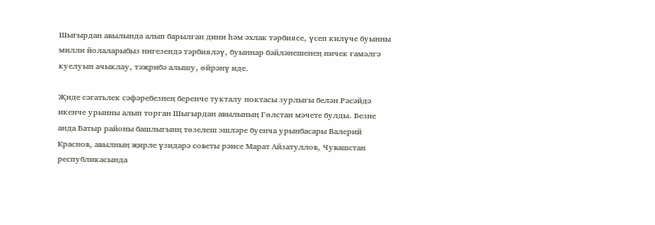Шыгырдан авылында алып барылган дини һәм әхлак тәрбиясе, үсеп килүче буынны милли йолаларыбыз нигезендә тәрбияләү, буыннар бәйләнешенең ничек гамәлгә куелуын ачыклау, тәҗрибә алышу, өйрәнү иде.

Җиде сәгатьлек сәфәребезнең беренче тукталу ноктасы зурлыгы белән Рәсәйдә икенче урынны алып торган Шыгырдан авылының Гөлстан мәчете булды. Безне анда Батыр районы башлыгынң төзелеш эшләре буенча урынбасары Валерий Краснов, авылның җирле үзидарә советы рәисе Марат Айзатуллов, Чувашстан республикасында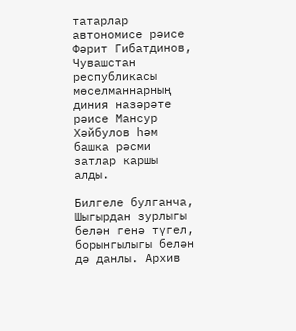татарлар автономисе рәисе Фәрит Гибатдинов, Чувашстан республикасы мөселманнарның диния назәрәте рәисе Мансур Хәйбулов һәм башка рәсми затлар каршы алды.

Билгеле булганча, Шыгырдан зурлыгы белән генә түгел, борынгылыгы белән дә данлы. Архив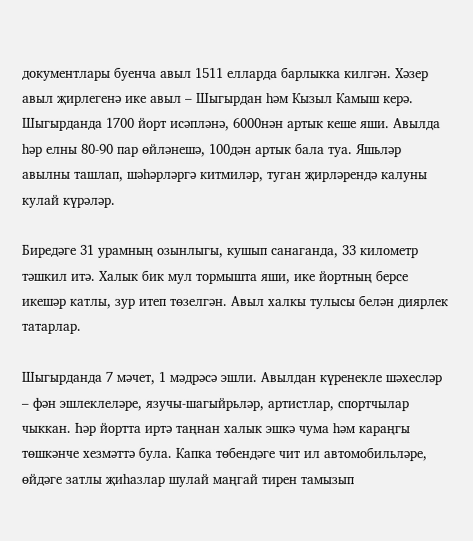документлары буенча авыл 1511 елларда барлыкка килгән. Хәзер авыл җирлегенә ике авыл – Шыгырдан һәм Кызыл Камыш керә. Шыгырданда 1700 йорт исәпләнә, 6000нән артык кеше яши. Авылда һәр елны 80-90 пар өйләнешә, 100дән артык бала туа. Яшьләр авылны ташлап, шәһәрләргә китмиләр, туган җирләрендә калуны кулай күрәләр.

Биредәге 31 урамның озынлыгы, кушып санаганда, 33 километр тәшкил итә. Халык бик мул тормышта яши, ике йортның берсе икешәр катлы, зур итеп төзелгән. Авыл халкы тулысы белән диярлек татарлар.

Шыгырданда 7 мәчет, 1 мәдрәсә эшли. Авылдан күренекле шәхесләр – фән эшлеклеләре, язучы-шагыйрьләр, артистлар, спортчылар чыккан. Һәр йортта иртә таңнан халык эшкә чума һәм караңгы төшкәнче хезмәттә була. Капка төбендәге чит ил автомобильләре, өйдәге затлы җиһазлар шулай маңгай тирен тамызып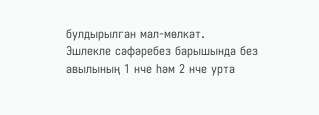булдырылган мал-мөлкәт.
Эшлекле сәфәребез барышында без авылының 1 нче һәм 2 нче урта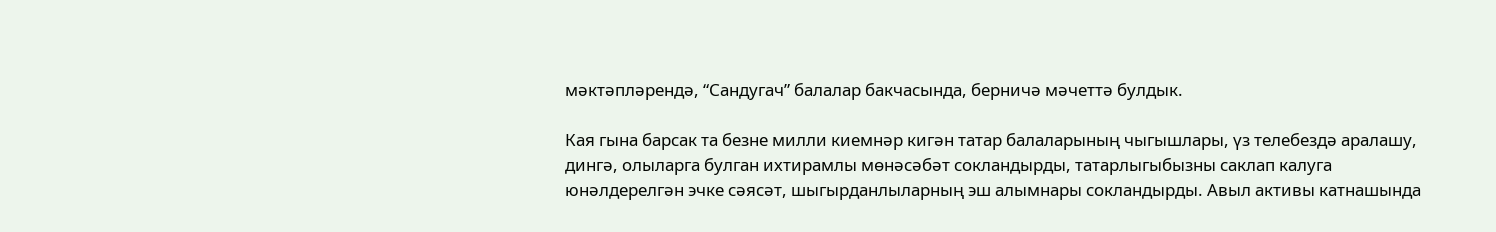мәктәпләрендә, “Сандугач” балалар бакчасында, берничә мәчеттә булдык.

Кая гына барсак та безне милли киемнәр кигән татар балаларының чыгышлары, үз телебездә аралашу, дингә, олыларга булган ихтирамлы мөнәсәбәт сокландырды, татарлыгыбызны саклап калуга юнәлдерелгән эчке сәясәт, шыгырданлыларның эш алымнары сокландырды. Авыл активы катнашында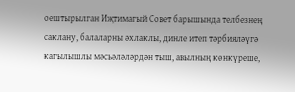оештырылган Иҗтимагый Совет барышында телбезнең саклану, балаларны әхлаклы, динле итеп тәрбияләүгә кагылышлы мәсьәләләрдән тыш, авылның көнкүреше,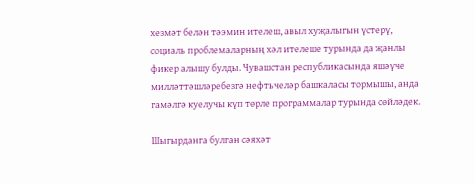хезмәт белән тәэмин ителеш, авыл хуҗалыгын үстерү, социаль проблемаларның хәл ителеше турында да җанлы фикер алышу булды. Чувашстан республикасында яшәүче милләттәшләребезгә нефтьчеләр башкаласы тормышы, анда гамәлгә куелучы күп төрле программалар турында сөйләдек.

Шыгырданга булган сәяхәт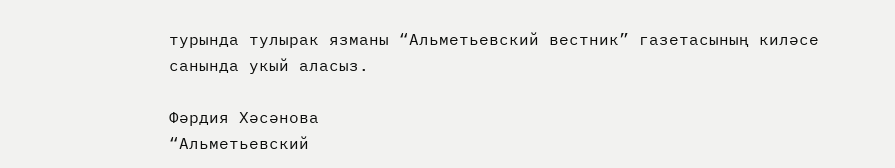турында тулырак язманы “Альметьевский вестник” газетасының киләсе санында укый аласыз.

Фәрдия Хәсәнова
“Альметьевский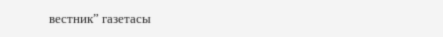вестник” газетасы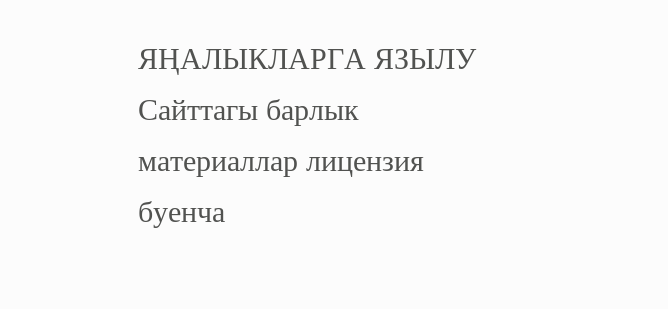ЯҢАЛЫКЛАРГА ЯЗЫЛУ
Сайттагы барлык материаллар лицензия буенча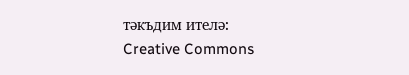тәкъдим ителә:
Creative Commons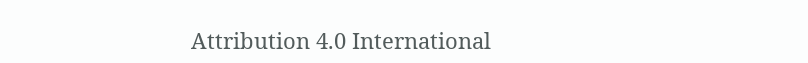Attribution 4.0 International